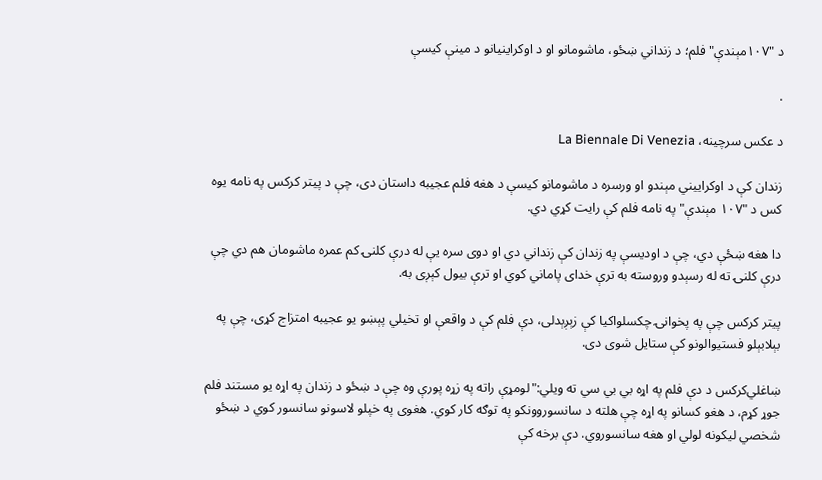د "۱۰۷مېندې" فلم؛ د زنداني ښځو، ماشومانو او د اوکراینیانو د مینې کیسې

.

د عکس سرچینه، La Biennale Di Venezia

زندان کې د اوکراییني مېندو او ورسره د ماشومانو کیسې د هغه فلم عجیبه داستان دی، چې د پیتر کرکس په نامه یوه کس د "۱۰۷ مېندې" په نامه فلم کې رایت کړي دي.

دا هغه ښځې دي، چې د اودیسې په زندان کې زنداني دي او دوی سره یې له درې کلنۍ کم عمره ماشومان هم دي چې درې کلنۍ ته له رسېدو وروسته به ترې خدای پاماني کوي او ترې بیول کېږی به.

پیتر کرکس چې په پخوانۍ چکسلواکیا کې زېږېدلی، دې فلم کې د واقعې او تخیلي پېښو یو عجیبه امتزاج کړی، چې په بېلابېلو فستیوالونو کې ستایل شوی دی.

ښاغلي‌کرکس د دې فلم په اړه بي‌ بي سي ته ویلي:"لومړې راته په زړه پورې وه چې د ښځو د زندان په اړه یو مستند فلم جوړ کړم، د هغو کسانو په اړه چې هلته د سانسوروونکو په توګه کار کوي. هغوی په خپلو لاسونو سانسور کوي د ښځو شخصي لیکونه لولي او هغه سانسوروي. دې برخه کې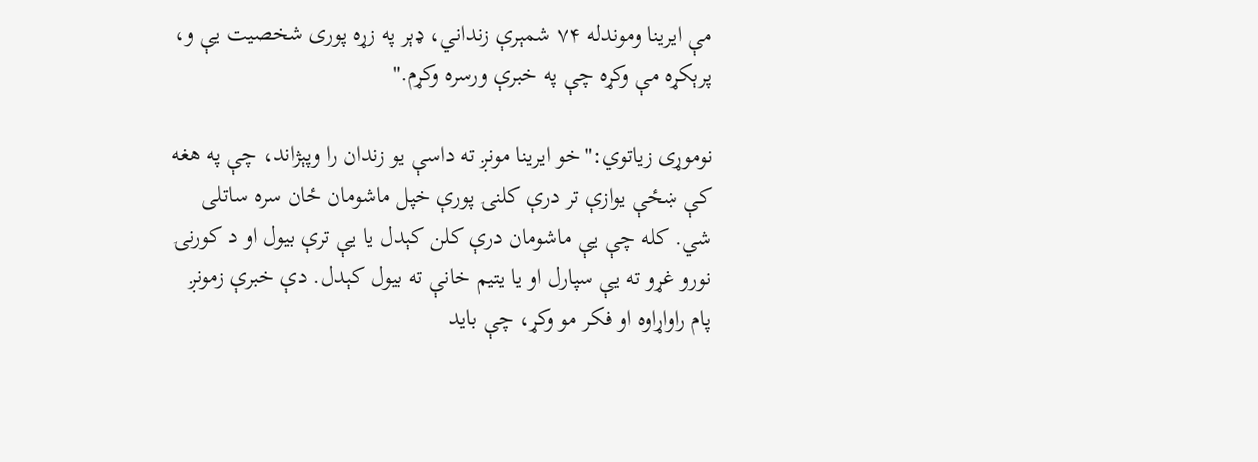مې ایرینا وموندله ۷۴ شمېرې زنداني، ډېر په زړه پوری شخصیت یې و، پرېکړه مې وکړه چې په خبرې ورسره وکړم."

نوموړی زیاتوي:"خو ایرینا مونږ ته داسې یو زندان را وپېژاند، چې په هغه کې ښځې یوازې تر درې کلنۍ پورې خپل ماشومان ځان سره ساتلی شي. کله چې یې ماشومان درې کلن کېدل یا یې ترې بیول او د کورنۍ نورو غړو ته یې سپارل او یا یتیم خانې ته بیول کېدل. دې خبرې زمونږ پام راواړاوه او فکر مو وکړ، چې باید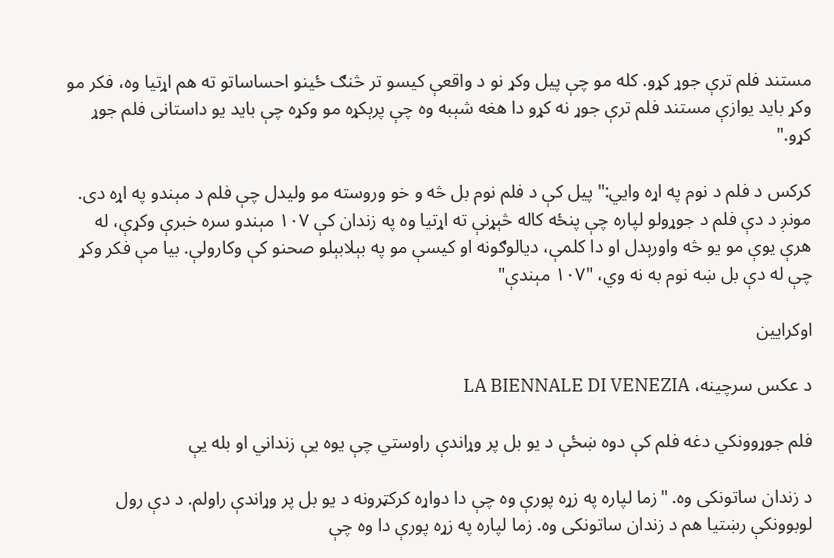مستند فلم ترې جوړ کړو. کله مو چې پیل وکړ نو د واقعې کیسو تر څنګ ځینو احساساتو ته هم اړتیا وه، فکر مو وکړ باید یوازې مستند فلم ترې جوړ نه کړو دا هغه شېبه وه چې پرېکړه مو وکړه چې باید یو داستانی فلم جوړ کړو."

کرکس د فلم د نوم په اړه وايي:" پیل کې د فلم نوم بل څه و خو وروسته مو ولیدل چې فلم د مېندو په اړه دی. مونږ د دې فلم د جوړولو لپاره چې پنځه کاله څېړنې ته اړتیا وه په زندان کې ۱۰۷ مېندو سره خبرې وکړې، له هرې یوې مو یو څه واورېدل او دا کلمې، دیالوګونه او کیسې مو په بېلابېلو صحنو کې وکارولې. بیا مې فکر وکړ چې له دې بل ښه نوم به نه وي، "۱۰۷ مېندې"

اوکرایین

د عکس سرچینه، LA BIENNALE DI VENEZIA

فلم جوړوونکي دغه فلم کې دوه ښځې د یو بل پر وړاندې راوستي چې یوه یې زنداني او بله یې

د زندان ساتونکی وه. "زما لپاره په زړه پورې وه چې دا دواړه کرکټرونه د یو بل پر وړاندې راولم. د دې رول لوبوونکې رښتیا هم د زندان ساتونکی وه. زما لپاره په زړه پورې دا وه چې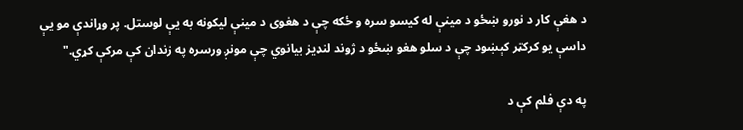د هغې کار د نورو ښځو د مینې له کیسو سره و ځکه چې د هغوی د مینې لیکونه به یې لوستل. پر وړاندې مو یې داسې یو کرکټر کېښود چې د سلو هغو ښځو د ژوند لنډیز بیانوي‌ چې مونږ ورسره په زندان کې مرکې کړي."

په دې فلم کې د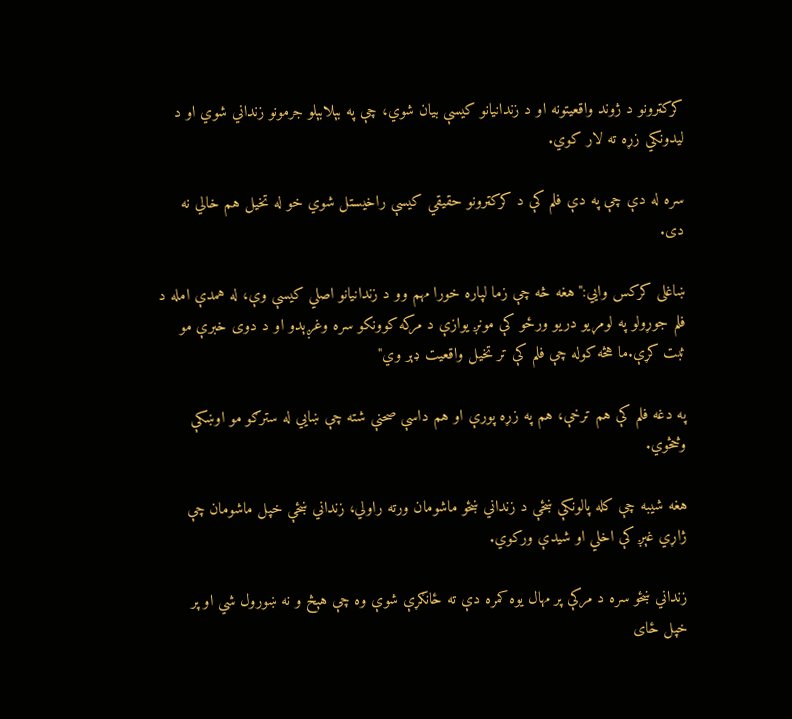کرکټرونو د ژوند واقعیتونه او د زندانیانو کیسې بیان شوي، چې په بېلابېلو جرمونو زنداني شوي او د لیدونکي زړه ته لار کوي.

سره له دې چې په دې فلم کې د کرکټرونو حقیقي کیسې راخیستل شوي خو له تخیل هم خالي‌ نه دی.

ښاغلی کرکس وايي:"هغه څه چې زما لپاره خورا مهم وو د زندانیانو اصلي کیسې وې، له همدې امله د فلم جوړولو په لومړیو دریو ورځو کې مونږ یوازې د مرکه کوونکو سره وغږېدو او د دوی خبرې مو ثبت کړې.ما هڅه کوله چې فلم کې تر تخیل واقعیت ډېر وي"

په دغه فلم کې هم ترخې، هم په زړه پورې او هم داسې صحنې شته چې ښايي له سترګو مو اوښکې وڅڅوي.

هغه شیبه چې کله پالونکې ښځې د زنداني ښځو ماشومان ورته راولي، زنداني ښځې خپل ماشومان چې ژاړي غېږ کې اخلي او شیدې ورکوي.

زنداني‌ ښځو سره د مرکې پر مهال یوه کمره دې ته ځانګړې شوې وه چې هېڅ و نه ښورول شي او پر خپل ځای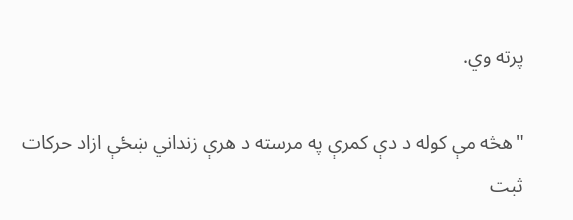پرته وي.

"هڅه مې کوله د دې کمرې په مرسته د هرې زنداني ښځې ازاد حرکات ثبت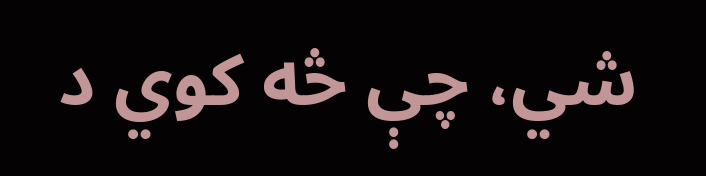شي، چې څه کوي د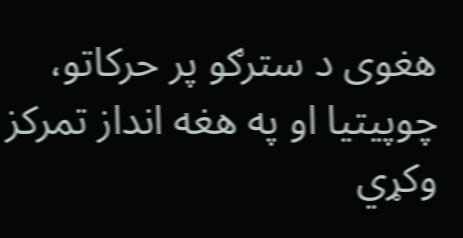هغوی د سترګو پر حرکاتو، چوپیتیا او په هغه انداز تمرکز وکړي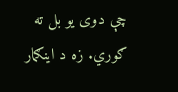چې دوی یو بل ته ګوري. زه د اینګمار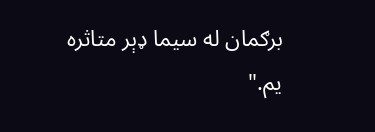برګمان له سیما ډېر متاثره یم."